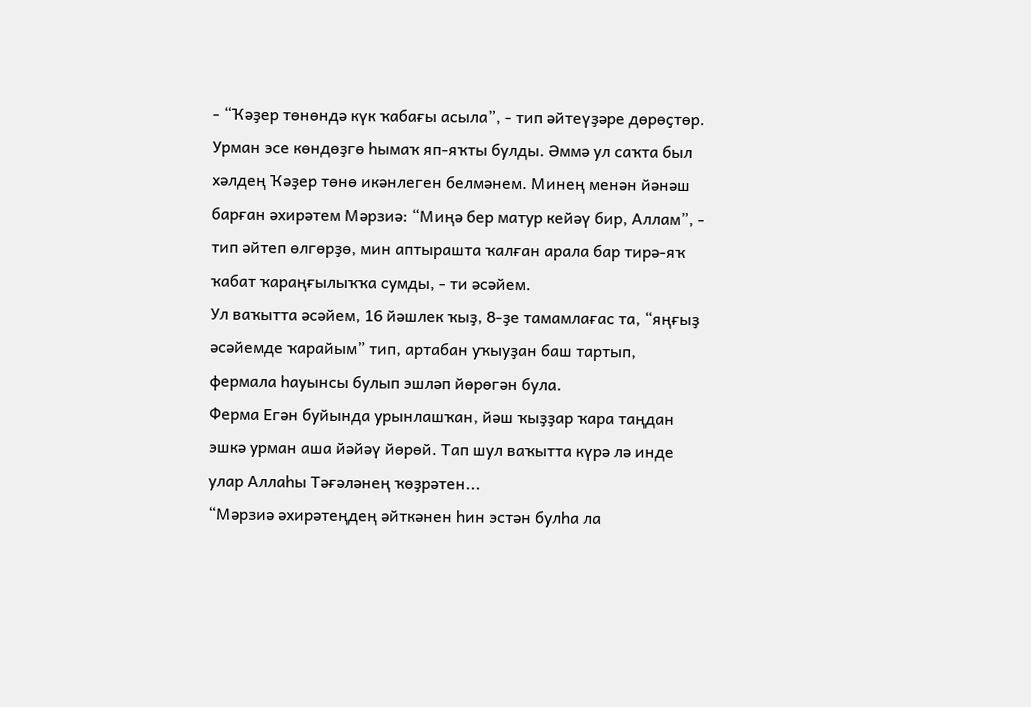- “Ҡәҙер төнөндә күк ҡабағы асыла”, - тип әйтеүҙәре дөрөҫтөр. Урман эсе көндөҙгө һымаҡ яп-яҡты булды. Әммә ул саҡта был хәлдең Ҡәҙер төнө икәнлеген белмәнем. Минең менән йәнәш барған әхирәтем Мәрзиә: “Миңә бер матур кейәү бир, Аллам”, - тип әйтеп өлгөрҙө, мин аптырашта ҡалған арала бар тирә-яҡ ҡабат ҡараңғылыҡҡа сумды, - ти әсәйем.
Ул ваҡытта әсәйем, 16 йәшлек ҡыҙ, 8-ҙе тамамлағас та, “яңғыҙ әсәйемде ҡарайым” тип, артабан уҡыуҙан баш тартып, фермала һауынсы булып эшләп йөрөгән була.
Ферма Егән буйында урынлашҡан, йәш ҡыҙҙар ҡара таңдан эшкә урман аша йәйәү йөрөй. Тап шул ваҡытта күрә лә инде улар Аллаһы Тәғәләнең ҡөҙрәтен...
“Мәрзиә әхирәтеңдең әйткәнен һин эстән булһа ла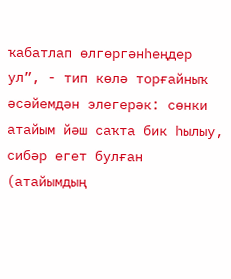ҡабатлап өлгөргәнһеңдер ул”, - тип көлә торғайныҡ әсәйемдән элегерәк: сөнки атайым йәш саҡта бик һылыу, сибәр егет булған (атайымдың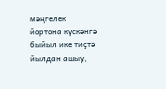мәңгелек йортона күскәнгә быйыл ике тиҫтә йылдан ашыу,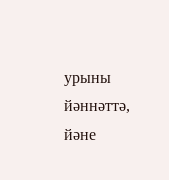урыны йәннәттә, йәне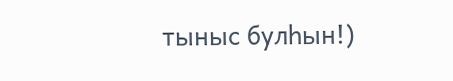тыныс булһын!)